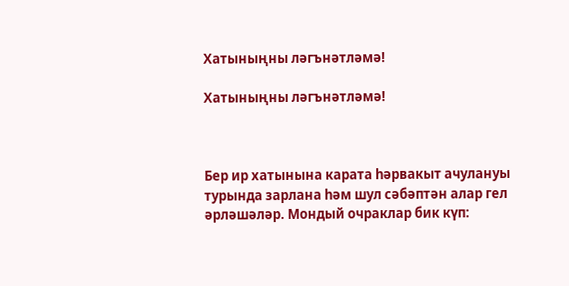Хатыныңны ләгънәтләмә!

Хатыныңны ләгънәтләмә!



Бер ир хатынына карата һәрвакыт ачулануы турында зарлана һәм шул сәбәптән алар гел әрләшәләр. Мондый очраклар бик күп: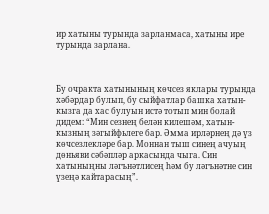ир хатыны турында зарланмаса, хатыны ире турында зарлана.



Бу очракта хатынының көчсез яклары турында хәбәрдар булып, бу сыйфатлар башка хатын-кызга да хас булуын истә тотып мин болай дидем: “Мин сезнең белән килешәм, хатын-кызның зәгыйфьлеге бар. Әмма ирләрнең дә үз көчсезлекләре бар. Моннан тыш синең ачуың дөньяви сәбәпләр аркасында чыга. Син хатыныңны ләгънәтлисең һәм бу ләгънәтне син үзеңә кайтарасың”.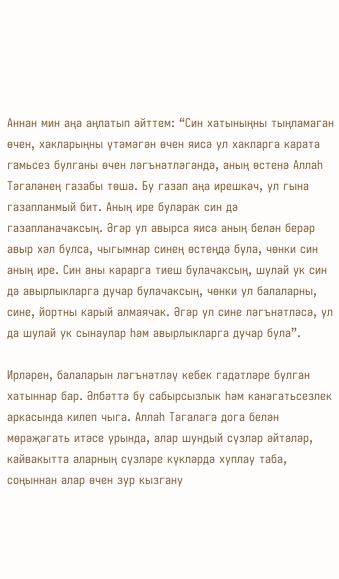Аннан мин аңа аңлатып әйттем: “Син хатыныңны тыңламаган өчен, хакларыңны үтәмәгән өчен яисә ул хакларга карата гамьсез булганы өчен ләгънәтләгәндә, аның өстенә Аллаһ Тәгаләнең газабы төшә. Бу газап аңа ирешкәч, ул гына газапланмый бит. Аның ире буларак син дә газапланачаксың. Әгәр ул авырса яисә аның белән берәр авыр хәл булса, чыгымнар синең өстеңдә була, чөнки син аның ире. Син аны карарга тиеш булачаксың, шулай ук син дә авырлыкларга дучар булачаксың, чөнки ул балаларны, сине, йортны карый алмаячак. Әгәр ул сине ләгънәтләсә, ул да шулай ук сынаулар һәм авырлыкларга дучар була”.

Ирләрен, балаларын ләгънәтләү кебек гадәтләре булган хатыннар бар. Әлбәттә бу сабырсызлык һәм канәгатьсезлек аркасында килеп чыга. Аллаһ Тәгаләгә дога белән мөрәҗәгать итәсе урында, алар шундый сүзләр әйтәләр, кайвакытта аларның сүзләре күкләрдә хуплау таба, соңыннан алар өчен зур кызгану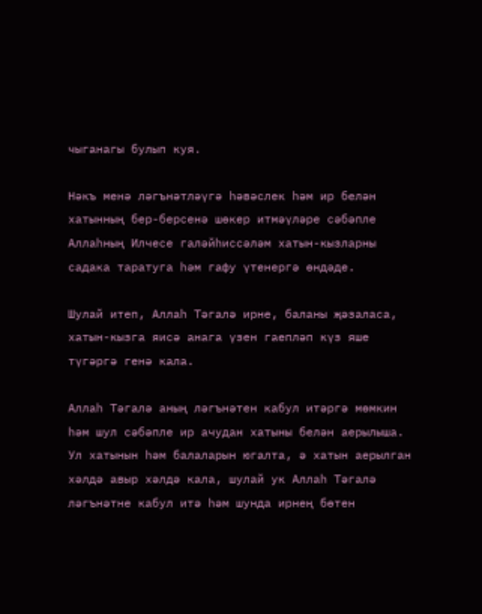чыганагы булып куя.

Нәкъ менә ләгънәтләүгә һәвәслек һәм ир белән хатынның бер-берсенә шөкер итмәүләре сәбәпле Аллаһның Илчесе галәйһиссәләм хатын-кызларны садака таратуга һәм гафу үтенергә өндәде.

Шулай итеп, Аллаһ Тәгалә ирне, баланы җәзаласа, хатын-кызга яисә анага үзен гаепләп күз яше түгәргә генә кала.

Аллаһ Тәгалә аның ләгънәтен кабул итәргә мөмкин һәм шул сәбәпле ир ачудан хатыны белән аерылыша. Ул хатынын һәм балаларын югалта, ә хатын аерылган хәлдә авыр хәлдә кала, шулай ук Аллаһ Тәгалә ләгънәтне кабул итә һәм шунда ирнең бөтен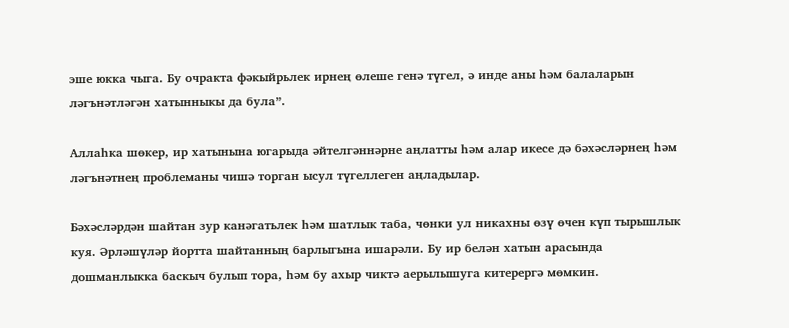эше юкка чыга. Бу очракта фәкыйрьлек ирнең өлеше генә түгел, ә инде аны һәм балаларын ләгънәтләгән хатынныкы да була”.

Аллаһка шөкер, ир хатынына югарыда әйтелгәннәрне аңлатты һәм алар икесе дә бәхәсләрнең һәм ләгънәтнең проблеманы чишә торган ысул түгеллеген аңладылар.

Бәхәсләрдән шайтан зур канәгатьлек һәм шатлык таба, чөнки ул никахны өзү өчен күп тырышлык куя. Әрләшүләр йортта шайтанның барлыгына ишарәли. Бу ир белән хатын арасында дошманлыкка баскыч булып тора, һәм бу ахыр чиктә аерылышуга китерергә мөмкин.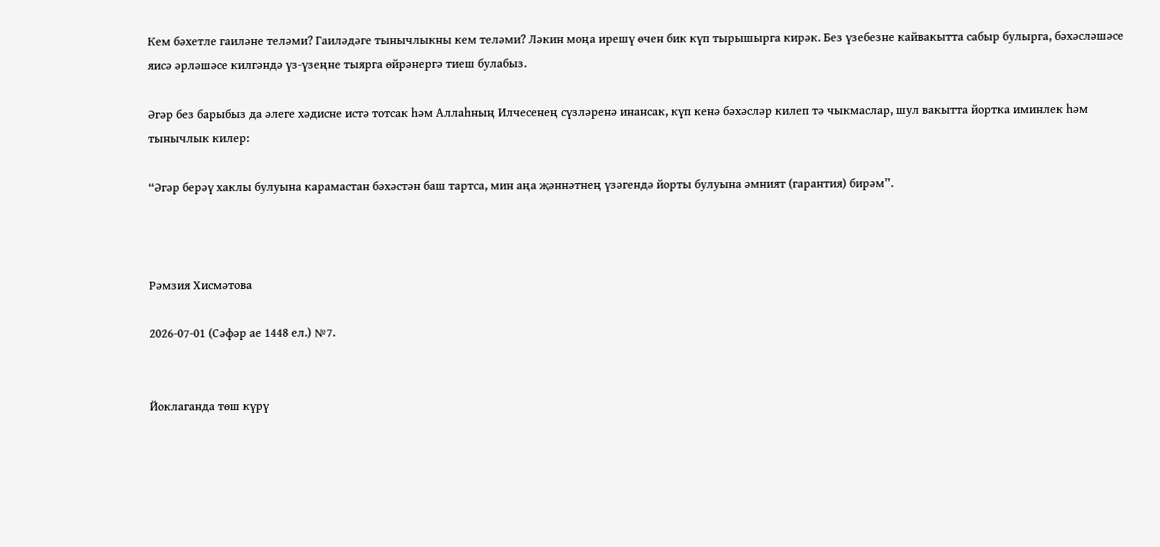Кем бәхетле гаиләне теләми? Гаиләдәге тынычлыкны кем теләми? Ләкин моңа ирешү өчен бик күп тырышырга кирәк. Без үзебезне кайвакытта сабыр булырга, бәхәсләшәсе яисә әрләшәсе килгәндә үз-үзеңне тыярга өйрәнергә тиеш булабыз.

Әгәр без барыбыз да әлеге хәдисне истә тотсак һәм Аллаһның Илчесенең сүзләренә инансак, күп кенә бәхәсләр килеп тә чыкмаслар, шул вакытта йортка иминлек һәм тынычлык килер:

“Әгәр берәү хаклы булуына карамастан бәхәстән баш тартса, мин аңа җәннәтнең үзәгендә йорты булуына әмният (гарантия) бирәм”.



Рәмзия Хисмәтова

2026-07-01 (Сәфәр ае 1448 ел.) №7.


Йоклаганда төш күрү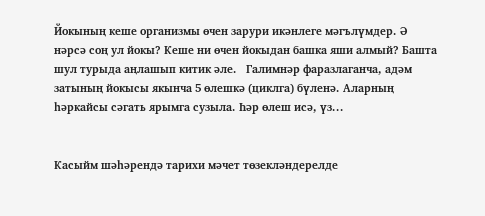Йокының кеше организмы өчен зарури икәнлеге мәгълүмдер. Ә нәрсә соң ул йокы? Кеше ни өчен йокыдан башка яши алмый? Башта шул турыда аңлашып китик әле.   Галимнәр фаразлаганча, адәм затының йокысы якынча 5 өлешкә (циклга) бүленә. Аларның һәркайсы сәгать ярымга сузыла. Һәр өлеш исә, үз...


Касыйм шәһәрендә тарихи мәчет төзекләндерелде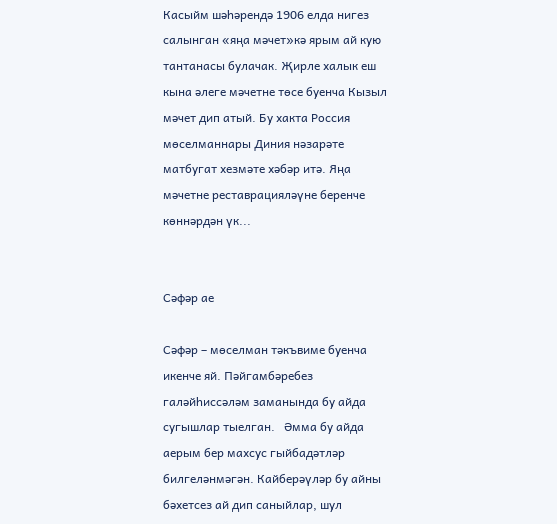Касыйм шәһәрендә 1906 елда нигез салынган «яңа мәчет»кә ярым ай кую тантанасы булачак. Җирле халык еш кына әлеге мәчетне төсе буенча Кызыл мәчет дип атый. Бу хакта Россия мөселманнары Диния нәзарәте матбугат хезмәте хәбәр итә. Яңа мәчетне реставрацияләүне беренче көннәрдән үк...


Сәфәр ае

Сәфәр – мөселман тәкъвиме буенча икенче яй. Пәйгамбәребез галәйһиссәләм заманында бу айда сугышлар тыелган.   Әмма бу айда аерым бер махсус гыйбадәтләр билгеләнмәгән. Кайберәүләр бу айны бәхетсез ай дип саныйлар, шул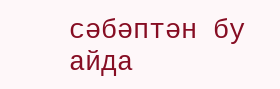сәбәптән бу айда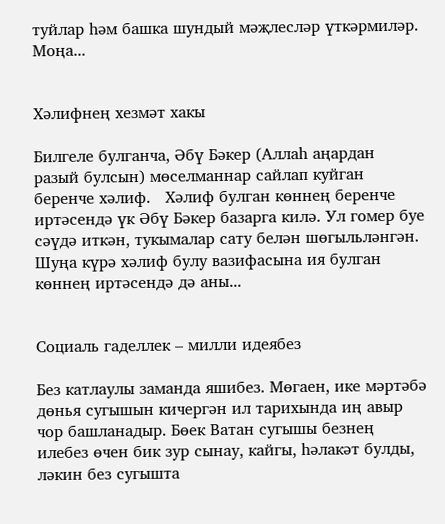туйлар һәм башка шундый мәҗлесләр үткәрмиләр. Моңа...


Хәлифнең хезмәт хакы

Билгеле булганча, Әбү Бәкер (Аллаһ аңардан разый булсын) мөселманнар сайлап куйган беренче хәлиф.   Хәлиф булган көннең беренче иртәсендә үк Әбү Бәкер базарга килә. Ул гомер буе сәүдә иткән, тукымалар сату белән шөгыльләнгән. Шуңа күрә хәлиф булу вазифасына ия булган көннең иртәсендә дә аны...


Социаль гаделлек – милли идеябез

Без катлаулы заманда яшибез. Мөгаен, ике мәртәбә дөнья сугышын кичергән ил тарихында иң авыр чор башланадыр. Бөек Ватан сугышы безнең илебез өчен бик зур сынау, кайгы, һәлакәт булды, ләкин без сугышта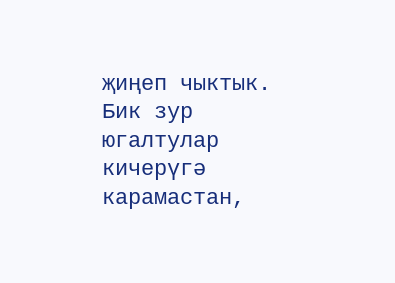җиңеп чыктык.   Бик зур югалтулар кичерүгә карамастан,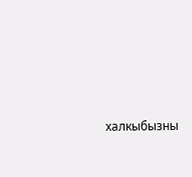халкыбызны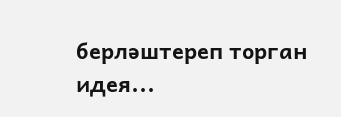берләштереп торган идея...